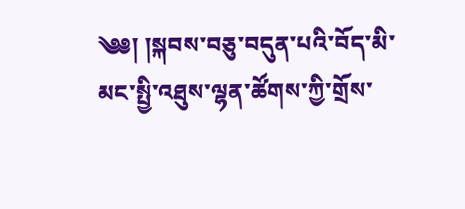༄༅། །སྐབས་བཅུ་བདུན་པའི་བོད་མི་མང་སྤྱི་འཐུས་ལྷན་ཚོགས་ཀྱི་གྲོས་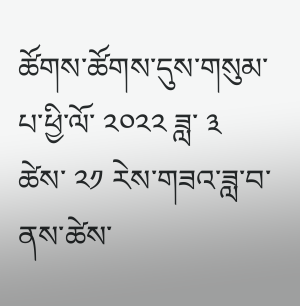ཚོགས་ཚོགས་དུས་གསུམ་པ་ཕྱི་ལོ་ ༢༠༢༢ ཟླ་ ༣ ཚེས་ ༢༡ རེས་གཟའ་ཟླ་བ་ནས་ཚེས་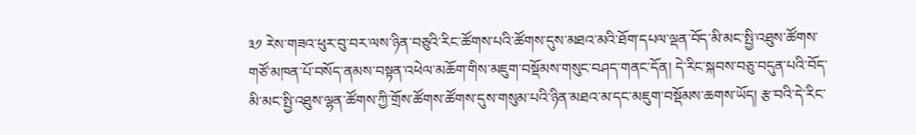༣༡ རེས་གཟའ་ཕུར་བུ་བར་ལས་ཉིན་བཅུའི་རིང་ཚོགས་པའི་ཚོགས་དུས་མཐའ་མའི་ཐོག་དཔལ་ལྡན་བོད་མི་མང་སྤྱི་འཐུས་ཚོགས་གཙོ་མཁན་པོ་བསོད་ནམས་བསྟན་འཕེལ་མཆོག་གིས་མཇུག་བསྡོམས་གསུང་བཤད་གནང་དོན། དེ་རིང་སྐབས་བཅུ་བདུན་པའི་བོད་མི་མང་སྤྱི་འཐུས་ལྷན་ཚོགས་ཀྱི་གྲོས་ཚོགས་ཚོགས་དུས་གསུམ་པའི་ཉིན་མཐའ་མ་དང་མཇུག་བསྡོམས་ཆགས་ཡོད། རྩ་བའི་དེ་རིང་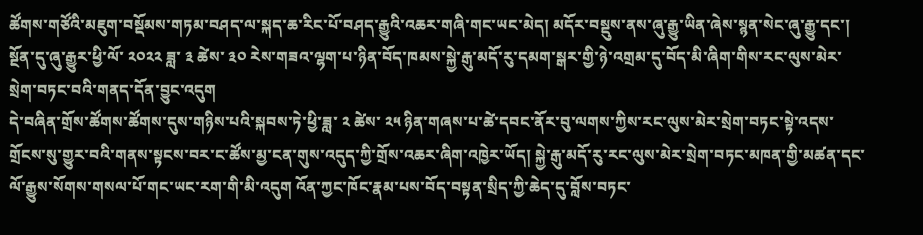ཚོགས་གཙོའི་མཇུག་བསྡོམས་གཏམ་བཤད་ལ་སྐད་ཆ་རིང་པོ་བཤད་རྒྱུའི་འཆར་གཞི་གང་ཡང་མེད། མདོར་བསྡུས་ནས་ཞུ་རྒྱུ་ཡིན་ཞེས་སྙན་སེང་ཞུ་རྒྱུ་དང་། སྔོན་དུ་ཞུ་རྒྱུར་ཕྱི་ལོ་ ༢༠༢༢ ཟླ་ ༣ ཚེས་ ༣༠ རེས་གཟའ་ལྷག་པ་ཉིན་བོད་ཁམས་སྐྱེ་རྒུ་མདོ་རུ་དམག་སྒར་གྱི་ཉེ་འགྲམ་དུ་བོད་མི་ཞིག་གིས་རང་ལུས་མེར་སྲེག་བཏང་བའི་གནད་དོན་བྱུང་འདུག
དེ་བཞིན་གྲོས་ཚོགས་ཚོགས་དུས་གཉིས་པའི་སྐབས་ཏེ་ཕྱི་ཟླ་ ༢ ཚེས་ ༢༥ ཉིན་གཞས་པ་ཚེ་དབང་ནོར་བུ་ལགས་ཀྱིས་རང་ལུས་མེར་སྲེག་བཏང་སྟེ་འདས་གྲོངས་སུ་གྱུར་བའི་གནས་སྟངས་བར་ང་ཚོས་མྱ་ངན་གུས་འདུད་ཀྱི་གྲོས་འཆར་ཞིག་འཁྱེར་ཡོད། སྐྱེ་རྒུ་མདོ་རུ་རང་ལུས་མེར་སྲེག་བཏང་མཁན་གྱི་མཚན་དང་ལོ་རྒྱུས་སོགས་གསལ་པོ་གང་ཡང་རག་གི་མི་འདུག འོན་ཀྱང་ཁོང་རྣམ་པས་བོད་བསྟན་སྲིད་ཀྱི་ཆེད་དུ་བློས་བཏང་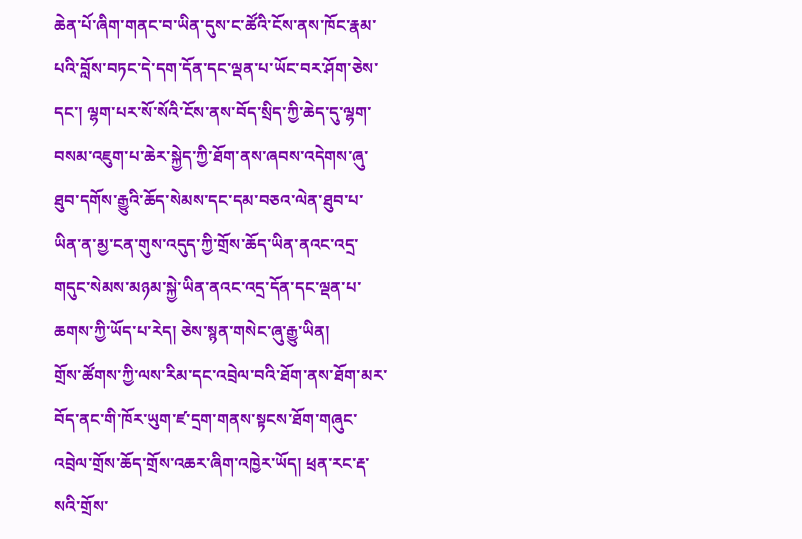ཆེན་པོ་ཞིག་གནང་བ་ཡིན་དུས་ང་ཚོའི་ངོས་ནས་ཁོང་རྣམ་པའི་བློས་བཏང་དེ་དག་དོན་དང་ལྡན་པ་ཡོང་བར་ཤོག་ཅེས་དང་། ལྷག་པར་སོ་སོའི་ངོས་ནས་བོད་སྲིད་ཀྱི་ཆེད་དུ་ལྷག་བསམ་འཇུག་པ་ཆེར་སྐྱེད་ཀྱི་ཐོག་ནས་ཞབས་འདེགས་ཞུ་ཐུབ་དགོས་རྒྱུའི་ཆོད་སེམས་དང་དམ་བཅའ་ལེན་ཐུབ་པ་ཡིན་ན་མྱ་ངན་གུས་འདུད་ཀྱི་གྲོས་ཆོད་ཡིན་ནའང་འདྲ་གདུང་སེམས་མཉམ་སྐྱེ་ཡིན་ནའང་འདྲ་དོན་དང་ལྡན་པ་ཆགས་ཀྱི་ཡོད་པ་རེད། ཅེས་སྙན་གསེང་ཞུ་རྒྱུ་ཡིན།
གྲོས་ཚོགས་ཀྱི་ལས་རིམ་དང་འབྲེལ་བའི་ཐོག་ནས་ཐོག་མར་བོད་ནང་གི་ཁོར་ཡུག་ཛ་དྲག་གནས་སྟངས་ཐོག་གཞུང་འབྲེལ་གྲོས་ཆོད་གྲོས་འཆར་ཞིག་འཁྱེར་ཡོད། ཕྲན་རང་རྡ་སའི་གྲོས་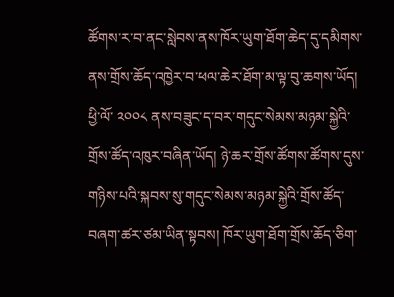ཚོགས་ར་བ་ནང་སླེབས་ནས་ཁོར་ཡུག་ཐོག་ཆེད་དུ་དམིགས་ནས་གྲོས་ཆོད་འཁྱེར་བ་ཕལ་ཆེར་ཐོག་མ་ལྟ་བུ་ཆགས་ཡོད། ཕྱི་ལོ་ ༢༠༠༨ ནས་བཟུང་ད་བར་གདུང་སེམས་མཉམ་སྐྱེའི་གྲོས་ཚོད་འཁུར་བཞིན་ཡོད། ཉེ་ཆར་གྲོས་ཚོགས་ཚོགས་དུས་གཉིས་པའི་སྐབས་སུ་གདུང་སེམས་མཉམ་སྐྱེའི་གྲོས་ཚོད་བཞག་ཚར་ཙམ་ཡིན་སྟབས། ཁོར་ཡུག་ཐོག་གྲོས་ཆོད་ཅིག་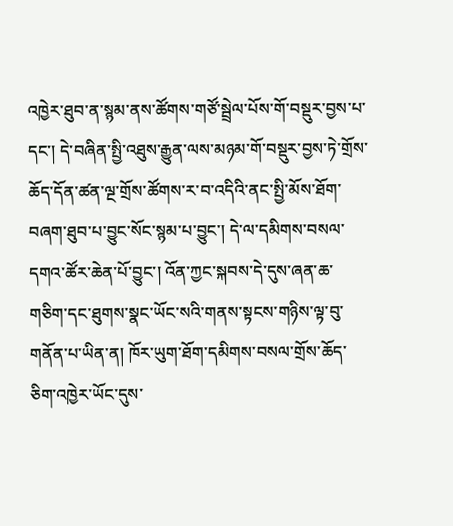འཁྱེར་ཐུབ་ན་སྙམ་ནས་ཚོགས་གཙོ་སྦྲེལ་པོས་གོ་བསྡུར་བྱས་པ་དང་། དེ་བཞིན་སྤྱི་འཐུས་རྒྱུན་ལས་མཉམ་གོ་བསྡུར་བྱས་ཏེ་གྲོས་ཆོད་དོན་ཚན་ལྔ་གྲོས་ཚོགས་ར་བ་འདིའི་ནང་སྤྱི་མོས་ཐོག་བཞག་ཐུབ་པ་བྱུང་སོང་སྙམ་པ་བྱུང་། དེ་ལ་དམིགས་བསལ་དགའ་ཚོར་ཆེན་པོ་བྱུང་། འོན་ཀྱང་སྐབས་དེ་དུས་ཞན་ཆ་གཅིག་དང་ཐུགས་སྣང་ཡོང་སའི་གནས་སྟངས་གཉིས་ལྟ་བུ་གནོན་པ་ཡིན་ན། ཁོར་ཡུག་ཐོག་དམིགས་བསལ་གྲོས་ཆོད་ཅིག་འཁྱེར་ཡོང་དུས་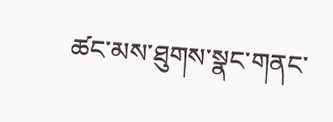ཚང་མས་ཐུགས་སྣང་གནང་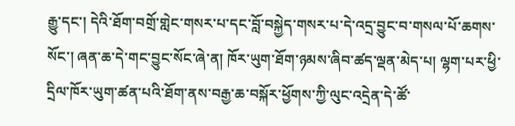རྒྱུ་དང་། དེའི་ཐོག་བགྲོ་གླེང་གསར་པ་དང་བློ་བསྐྱེད་གསར་པ་དེ་འདྲ་བྱུང་བ་གསལ་པོ་ཆགས་སོང་། ཞན་ཆ་དེ་གང་བྱུང་སོང་ཞེ་ན། ཁོར་ཡུག་ཐོག་ཉམས་ཞིབ་ཚད་ལྡན་མེད་པ། ལྷག་པར་ཕྱི་དྲིལ་ཁོར་ཡུག་ཚན་པའི་ཐོག་ནས་བརྒྱ་ཆ་བསྐོར་ཕྱོགས་ཀྱི་ལུང་འདྲེན་དེ་ཚོ་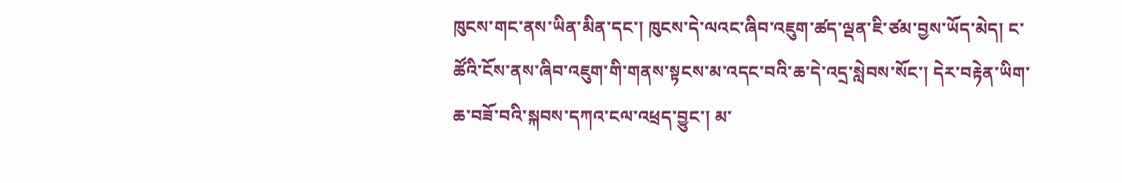ཁུངས་གང་ནས་ཡིན་མིན་དང་། ཁུངས་དེ་ལའང་ཞིབ་འཇུག་ཚད་ལྡན་ཇི་ཙམ་བྱས་ཡོད་མེད། ང་ཚོའི་ངོས་ནས་ཞིབ་འཇུག་གི་གནས་སྟངས་མ་འདང་བའི་ཆ་དེ་འདྲ་སླེབས་སོང་། དེར་བརྟེན་ཡིག་ཆ་བཟོ་བའི་སྐབས་དཀའ་ངལ་འཕྲད་བྱུང་། མ་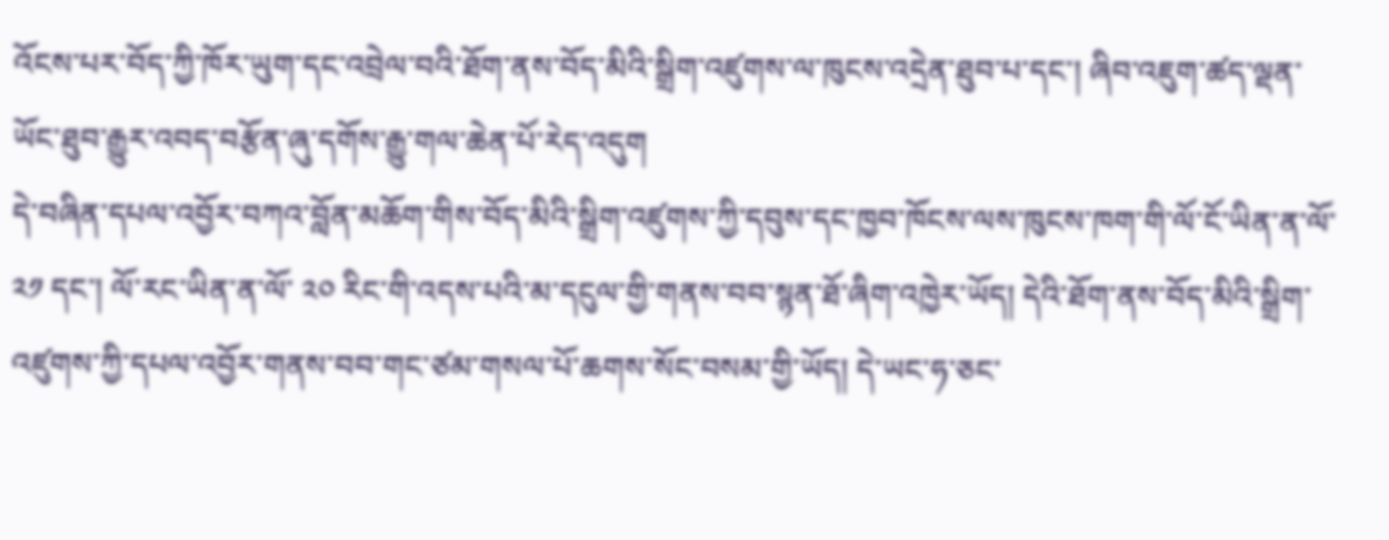འོངས་པར་བོད་ཀྱི་ཁོར་ཡུག་དང་འབྲེལ་བའི་ཐོག་ནས་བོད་མིའི་སྒྲིག་འཛུགས་ལ་ཁུངས་འདྲེན་ཐུབ་པ་དང་། ཞིབ་འཇུག་ཚད་ལྡན་ཡོང་ཐུབ་རྒྱུར་འབད་བརྩོན་ཞུ་དགོས་རྒྱུ་གལ་ཆེན་པོ་རེད་འདུག
དེ་བཞིན་དཔལ་འབྱོར་བཀའ་བློན་མཆོག་གིས་བོད་མིའི་སྒྲིག་འཛུགས་ཀྱི་དབུས་དང་ཁྱབ་ཁོངས་ལས་ཁུངས་ཁག་གི་ལོ་ངོ་ཡིན་ན་ལོ་ ༢༡ དང་། ལོ་རང་ཡིན་ན་ལོ་ ༢༠ རིང་གི་འདས་པའི་མ་དངུལ་གྱི་གནས་བབ་སྙན་ཐོ་ཞིག་འཁྱེར་ཡོད། དེའི་ཐོག་ནས་བོད་མིའི་སྒྲིག་འཛུགས་ཀྱི་དཔལ་འབྱོར་གནས་བབ་གང་ཙམ་གསལ་པོ་ཆགས་སོང་བསམ་གྱི་ཡོད། དེ་ཡང་ཧ་ཅང་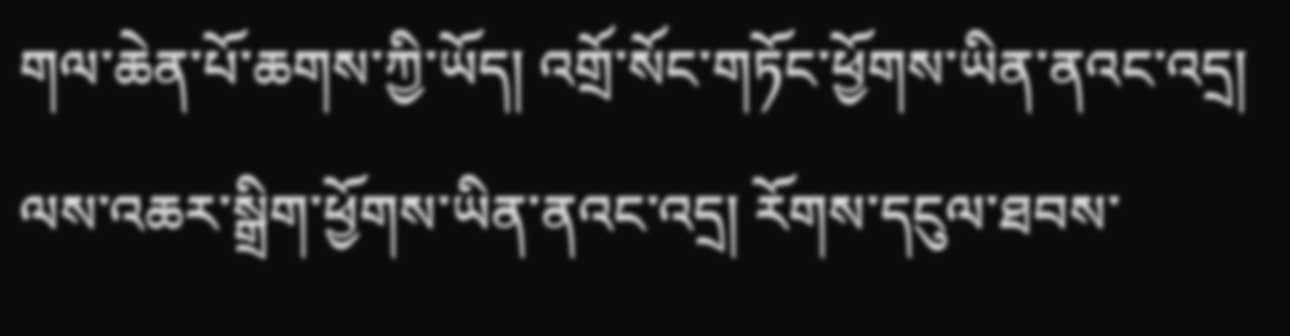གལ་ཆེན་པོ་ཆགས་ཀྱི་ཡོད། འགྲོ་སོང་གཏོང་ཕྱོགས་ཡིན་ནའང་འདྲ། ལས་འཆར་སྒྲིག་ཕྱོགས་ཡིན་ནའང་འདྲ། རོགས་དངུལ་ཐབས་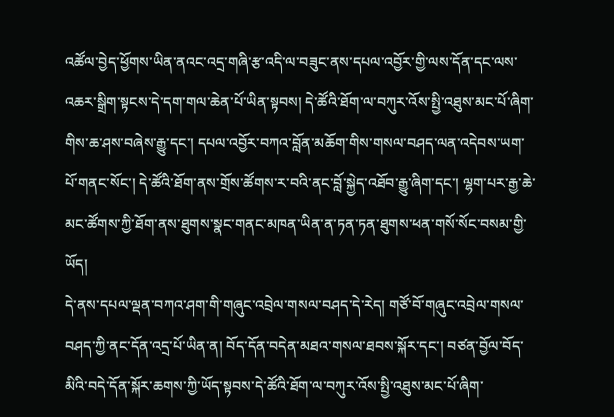འཚོལ་བྱེད་ཕྱོགས་ཡིན་ནའང་འདྲ་གཞི་རྩ་འདི་ལ་བཟུང་ནས་དཔལ་འབྱོར་གྱི་ལས་དོན་དང་ལས་འཆར་སྒྲིག་སྟངས་དེ་དག་གལ་ཆེན་པོ་ཡིན་སྟབས། དེ་ཚོའི་ཐོག་ལ་བཀུར་འོས་སྤྱི་འཐུས་མང་པོ་ཞིག་གིས་ཆ་ཤས་བཞེས་རྒྱུ་དང་། དཔལ་འབྱོར་བཀའ་བློན་མཆོག་གིས་གསལ་བཤད་ལན་འདེབས་ཡག་པོ་གནང་སོང་། དེ་ཚོའི་ཐོག་ནས་གྲོས་ཚོགས་ར་བའི་ནང་བློ་སྐྱེད་འཐོབ་རྒྱུ་ཞིག་དང་། ལྷག་པར་རྒྱ་ཆེ་མང་ཚོགས་ཀྱི་ཐོག་ནས་ཐུགས་སྣང་གནང་མཁན་ཡིན་ན་ཏན་ཏན་ཐུགས་ཕན་གསོ་སོང་བསམ་གྱི་ཡོད།
དེ་ནས་དཔལ་ལྡན་བཀའ་ཤག་གི་གཞུང་འབྲེལ་གསལ་བཤད་དེ་རེད། གཙོ་བོ་གཞུང་འབྲེལ་གསལ་བཤད་ཀྱི་ནང་དོན་འདྲ་པོ་ཡིན་ན། བོད་དོན་བདེན་མཐའ་གསལ་ཐབས་སྐོར་དང་། བཙན་བྱོལ་བོད་མིའི་བདེ་དོན་སྐོར་ཆགས་ཀྱི་ཡོད་སྟབས་དེ་ཚོའི་ཐོག་ལ་བཀུར་འོས་སྤྱི་འཐུས་མང་པོ་ཞིག་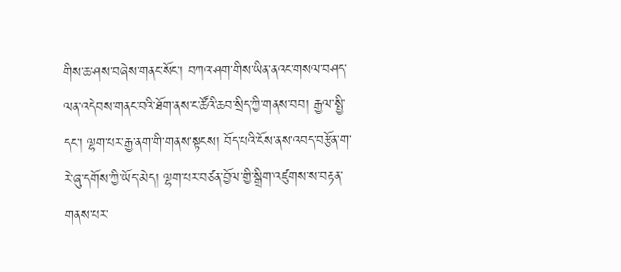གིས་ཆ་ཤས་བཞེས་གནང་སོང་། བཀའ་ཤག་གིས་ཡིན་ནའང་གསལ་བཤད་ལན་འདེབས་གནང་བའི་ཐོག་ནས་ང་ཚོའི་ཆབ་སྲིད་ཀྱི་གནས་བབ། རྒྱལ་སྤྱི་དང་། ལྷག་པར་རྒྱ་ནག་གི་གནས་སྟངས། བོད་པའི་ངོས་ནས་འབད་བརྩོན་ག་རེ་ཞུ་དགོས་ཀྱི་ཡོད་མེད། ལྷག་པར་བཙན་བྱོལ་གྱི་སྒྲིག་འཛུགས་ས་བརྟན་གནས་པར་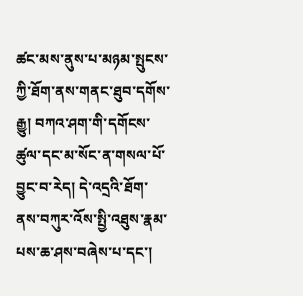ཚང་མས་ནུས་པ་མཉམ་སྤུངས་ཀྱི་ཐོག་ནས་གནང་ཐུབ་དགོས་རྒྱུ། བཀའ་ཤག་གི་དགོངས་ཚུལ་དང་མ་སོང་ན་གསལ་པོ་བྱུང་བ་རེད། དེ་འདྲའི་ཐོག་ནས་བཀུར་འོས་སྤྱི་འཐུས་རྣམ་པས་ཆ་ཤས་བཞེས་པ་དང་།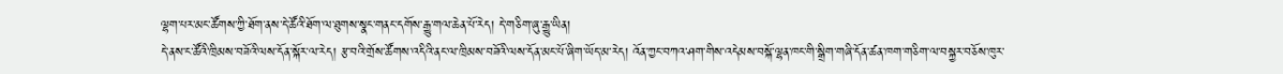ལྷག་པར་མང་ཚོགས་ཀྱི་ཐོག་ནས་དེ་ཚོའི་ཐོག་ལ་ཐུགས་སྣང་གནང་དགོས་རྒྱུ་གལ་ཆེན་པོ་རེད། དེ་གཅིག་ཞུ་རྒྱུ་ཡིན།
དེ་ནས་ང་ཚོའི་ཁྲིམས་བཟོའི་ལས་དོན་སྐོར་ལ་རེད། རྩ་བའི་གྲོས་ཚོགས་འདིའི་ནང་ལ་ཁྲིམས་བཟོའི་ལས་དོན་མང་པོ་ཞིག་ཡོད་མ་རེད། འོན་ཀྱང་བཀའ་ཤག་གིས་འདེམས་བསྐོ་ལྷན་ཁང་གི་སྒྲིག་གཞི་དོན་ཚན་ཁག་གཅིག་ལ་བསྐྱར་བཅོས་ཁུར་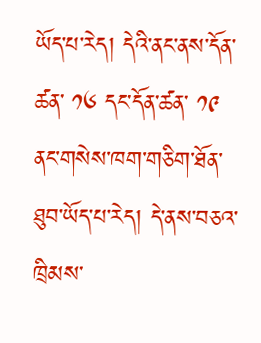ཡོད་པ་རེད། དེའི་ནང་ནས་དོན་ཚན་ ༡༦ དང་དོན་ཚན་ ༡༩ ནང་གསེས་ཁག་གཅིག་ཐོན་ཐུབ་ཡོད་པ་རེད། དེ་ནས་བཅའ་ཁྲིམས་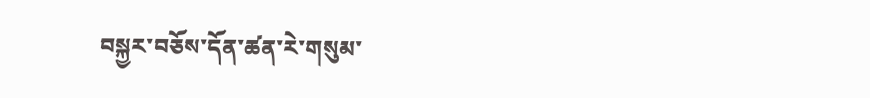བསྐྱར་བཅོས་དོན་ཚན་རེ་གསུམ་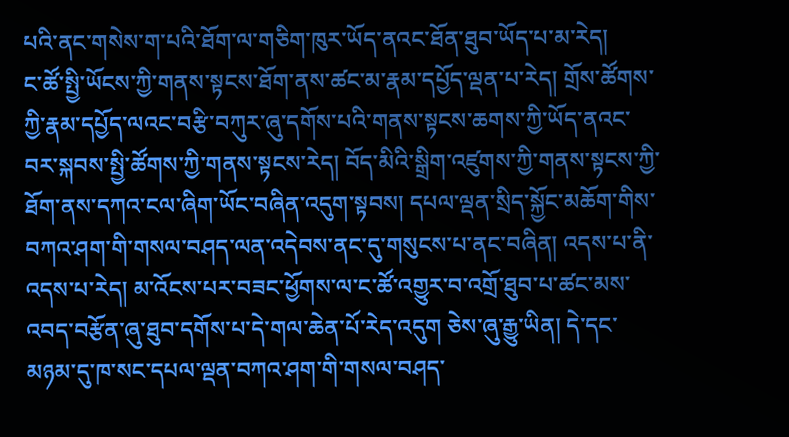པའི་ནང་གསེས་ག་པའི་ཐོག་ལ་གཅིག་ཁུར་ཡོད་ནའང་ཐོན་ཐུབ་ཡོད་པ་མ་རེད།
ང་ཚོ་སྤྱི་ཡོངས་ཀྱི་གནས་སྟངས་ཐོག་ནས་ཚང་མ་རྣམ་དཔྱོད་ལྡན་པ་རེད། གྲོས་ཚོགས་ཀྱི་རྣམ་དཔྱོད་ལའང་བརྩི་བཀུར་ཞུ་དགོས་པའི་གནས་སྟངས་ཆགས་ཀྱི་ཡོད་ནའང་བར་སྐབས་སྤྱི་ཚོགས་ཀྱི་གནས་སྟངས་རེད། བོད་མིའི་སྒྲིག་འཛུགས་ཀྱི་གནས་སྟངས་ཀྱི་ཐོག་ནས་དཀའ་ངལ་ཞིག་ཡོང་བཞིན་འདུག་སྟབས། དཔལ་ལྡན་སྲིད་སྐྱོང་མཆོག་གིས་བཀའ་ཤག་གི་གསལ་བཤད་ལན་འདེབས་ནང་དུ་གསུངས་པ་ནང་བཞིན། འདས་པ་ནི་འདས་པ་རེད། མ་འོངས་པར་བཟང་ཕྱོགས་ལ་ང་ཚོ་འགྱུར་བ་འགྲོ་ཐུབ་པ་ཚང་མས་འབད་བརྩོན་ཞུ་ཐུབ་དགོས་པ་དེ་གལ་ཆེན་པོ་རེད་འདུག ཅེས་ཞུ་རྒྱུ་ཡིན། དེ་དང་མཉམ་དུ་ཁ་སང་དཔལ་ལྡན་བཀའ་ཤག་གི་གསལ་བཤད་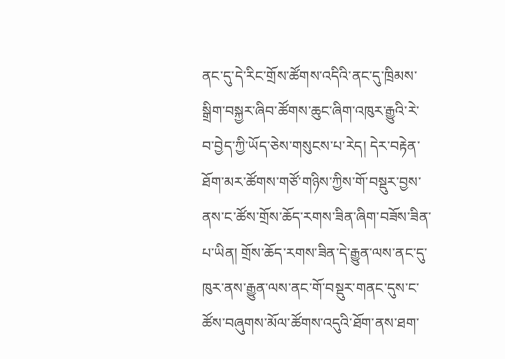ནང་དུ་དེ་རིང་གྲོས་ཚོགས་འདིའི་ནང་དུ་ཁྲིམས་སྒྲིག་བསྐྱར་ཞིབ་ཚོགས་ཆུང་ཞིག་འཁུར་རྒྱུའི་རེ་བ་བྱེད་ཀྱི་ཡོད་ཅེས་གསུངས་པ་རེད། དེར་བརྟེན་ཐོག་མར་ཚོགས་གཙོ་གཉིས་ཀྱིས་གོ་བསྡུར་བྱས་ནས་ང་ཚོས་གྲོས་ཆོད་རགས་ཟིན་ཞིག་བཟོས་ཟིན་པ་ཡིན། གྲོས་ཆོད་རགས་ཟིན་དེ་རྒྱུན་ལས་ནང་དུ་ཁུར་ནས་རྒྱུན་ལས་ནང་གོ་བསྡུར་གནང་དུས་ང་ཚོས་བཞུགས་མོལ་ཚོགས་འདུའི་ཐོག་ནས་ཐག་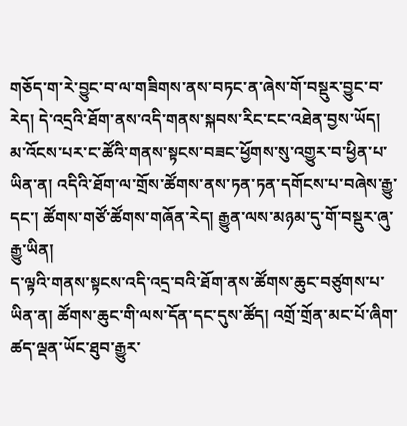གཅོད་ག་རེ་བྱུང་བ་ལ་གཟིགས་ནས་བཏང་ན་ཞེས་གོ་བསྡུར་བྱུང་བ་རེད། དེ་འདྲའི་ཐོག་ནས་འདི་གནས་སྐབས་རིང་ངང་འཐེན་བྱས་ཡོད། མ་འོངས་པར་ང་ཚོའི་གནས་སྟངས་བཟང་ཕྱོགས་སུ་འགྱུར་བ་ཕྱིན་པ་ཡིན་ན། འདིའི་ཐོག་ལ་གྲོས་ཚོགས་ནས་ཏན་ཏན་དགོངས་པ་བཞེས་རྒྱུ་དང་། ཚོགས་གཙོ་ཚོགས་གཞོན་རེད། རྒྱུན་ལས་མཉམ་དུ་གོ་བསྡུར་ཞུ་རྒྱུ་ཡིན།
ད་ལྟའི་གནས་སྟངས་འདི་འདྲ་བའི་ཐོག་ནས་ཚོགས་ཆུང་བཙུགས་པ་ཡིན་ན། ཚོགས་ཆུང་གི་ལས་དོན་དང་དུས་ཚོད། འགྲོ་གྲོན་མང་པོ་ཞིག་ཚད་ལྡན་ཡོང་ཐུབ་རྒྱུར་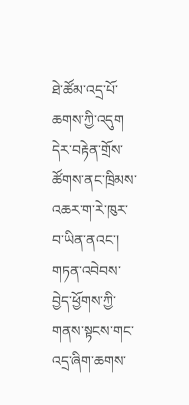ཐེ་ཚོམ་འདྲ་པོ་ཆགས་ཀྱི་འདུག དེར་བརྟེན་གྲོས་ཚོགས་ནང་ཁྲིམས་འཆར་ག་རེ་ཁུར་བ་ཡིན་ནའང་། གཏན་འབེབས་བྱེད་ཕྱོགས་ཀྱི་གནས་སྟངས་གང་འདྲ་ཞིག་ཆགས་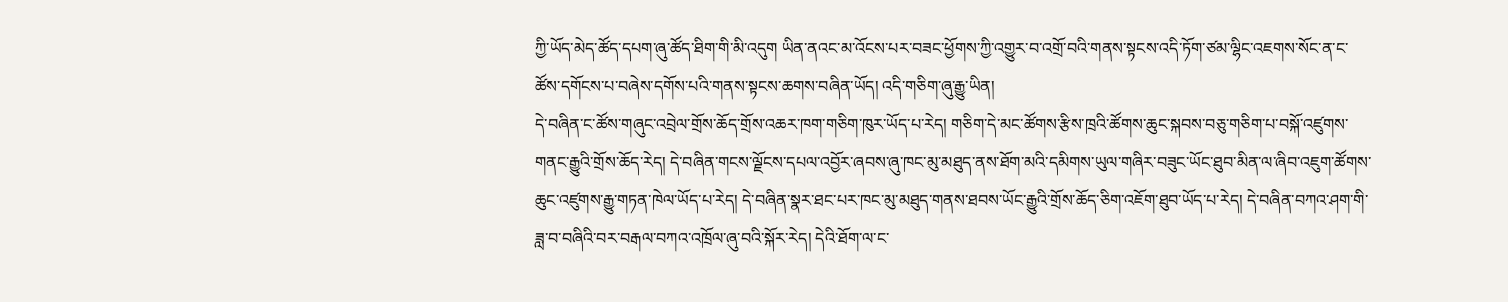ཀྱི་ཡོད་མེད་ཚོད་དཔག་ཞུ་ཚོད་ཐིག་གི་མི་འདུག ཡིན་ནའང་མ་འོངས་པར་བཟང་ཕྱོགས་ཀྱི་འགྱུར་བ་འགྲོ་བའི་གནས་སྟངས་འདི་ཏོག་ཙམ་ལྷིང་འཇགས་སོང་ན་ང་ཚོས་དགོངས་པ་བཞེས་དགོས་པའི་གནས་སྟངས་ཆགས་བཞིན་ཡོད། འདི་གཅིག་ཞུ་རྒྱུ་ཡིན།
དེ་བཞིན་ང་ཚོས་གཞུང་འབྲེལ་གྲོས་ཆོད་གྲོས་འཆར་ཁག་གཅིག་ཁུར་ཡོད་པ་རེད། གཅིག་དེ་མང་ཚོགས་རྩིས་ཁྲའི་ཚོགས་ཆུང་སྐབས་བཅུ་གཅིག་པ་བསྐོ་འཛུགས་གནང་རྒྱུའི་གྲོས་ཆོད་རེད། དེ་བཞིན་གངས་ལྗོངས་དཔལ་འབྱོར་ཞབས་ཞུ་ཁང་མུ་མཐུད་ནས་ཐོག་མའི་དམིགས་ཡུལ་གཞིར་བཟུང་ཡོང་ཐུབ་མིན་ལ་ཞིབ་འཇུག་ཚོགས་ཆུང་འཛུགས་རྒྱུ་གཏན་ཁེལ་ཡོད་པ་རེད། དེ་བཞིན་སྣར་ཐང་པར་ཁང་མུ་མཐུད་གནས་ཐབས་ཡོང་རྒྱུའི་གྲོས་ཆོད་ཅིག་འཇོག་ཐུབ་ཡོད་པ་རེད། དེ་བཞིན་བཀའ་ཤག་གི་ཟླ་བ་བཞིའི་བར་བརྒལ་བཀའ་འཁྲོལ་ཞུ་བའི་སྐོར་རེད། དེའི་ཐོག་ལ་ང་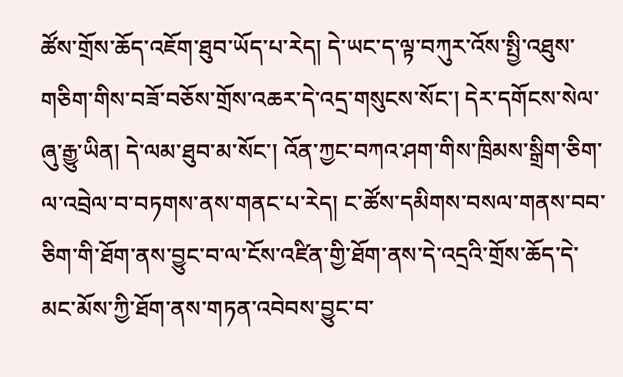ཚོས་གྲོས་ཆོད་འཇོག་ཐུབ་ཡོད་པ་རེད། དེ་ཡང་ད་ལྟ་བཀུར་འོས་སྤྱི་འཐུས་གཅིག་གིས་བཟོ་བཅོས་གྲོས་འཆར་དེ་འདྲ་གསུངས་སོང་། དེར་དགོངས་སེལ་ཞུ་རྒྱུ་ཡིན། དེ་ལམ་ཐུབ་མ་སོང་། འོན་ཀྱང་བཀའ་ཤག་གིས་ཁྲིམས་སྒྲིག་ཅིག་ལ་འབྲེལ་བ་བཏགས་ནས་གནང་པ་རེད། ང་ཚོས་དམིགས་བསལ་གནས་བབ་ཅིག་གི་ཐོག་ནས་བྱུང་བ་ལ་ངོས་འཛིན་གྱི་ཐོག་ནས་དེ་འདྲའི་གྲོས་ཆོད་དེ་མང་མོས་ཀྱི་ཐོག་ནས་གཏན་འབེབས་བྱུང་བ་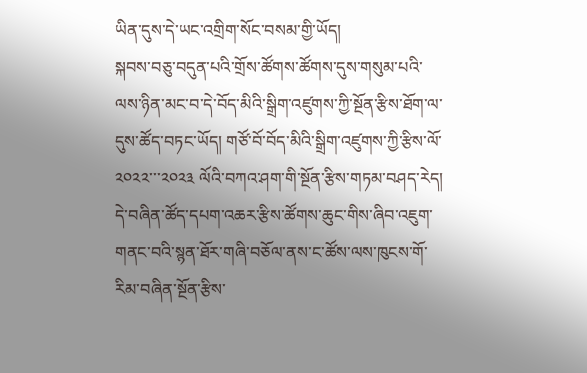ཡིན་དུས་དེ་ཡང་འགྲིག་སོང་བསམ་གྱི་ཡོད།
སྐབས་བཅུ་བདུན་པའི་གྲོས་ཚོགས་ཚོགས་དུས་གསུམ་པའི་ལས་ཉིན་མང་བ་དེ་བོད་མིའི་སྒྲིག་འཛུགས་ཀྱི་སྔོན་རྩིས་ཐོག་ལ་དུས་ཚོད་བཏང་ཡོད། གཙོ་བོ་བོད་མིའི་སྒྲིག་འཛུགས་ཀྱི་རྩིས་ལོ་ ༢༠༢༢་་་༢༠༢༣ ལོའི་བཀའ་ཤག་གི་སྔོན་རྩིས་གཏམ་བཤད་རེད། དེ་བཞིན་ཚོད་དཔག་འཆར་རྩིས་ཚོགས་ཆུང་གིས་ཞིབ་འཇུག་གནང་བའི་སྙན་ཐོར་གཞི་བཅོལ་ནས་ང་ཚོས་ལས་ཁུངས་གོ་རིམ་བཞིན་སྔོན་རྩིས་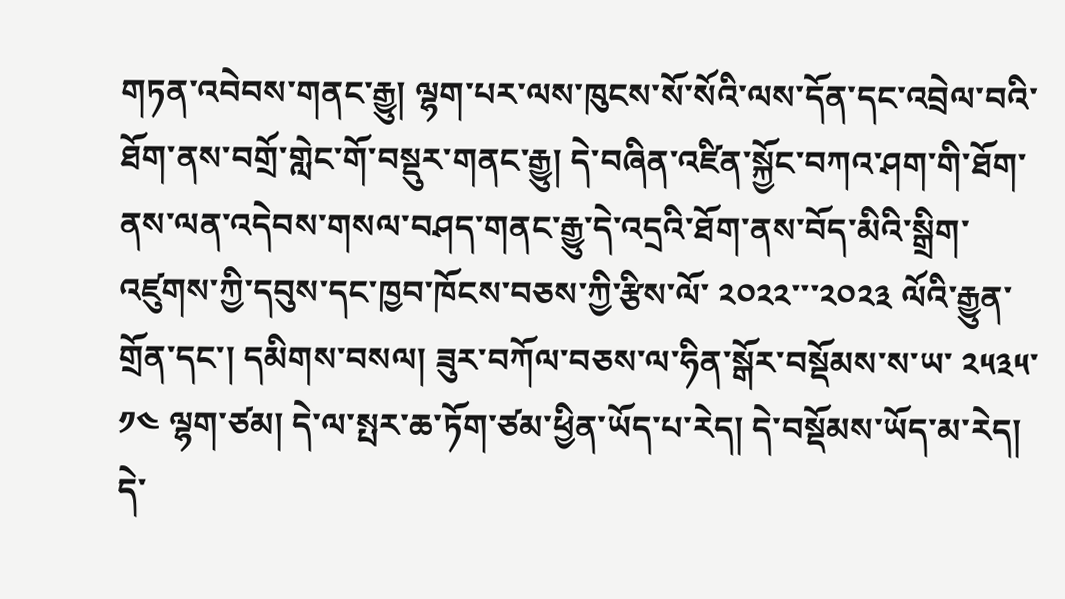གཏན་འབེབས་གནང་རྒྱུ། ལྷག་པར་ལས་ཁུངས་སོ་སོའི་ལས་དོན་དང་འབྲེལ་བའི་ཐོག་ནས་བགྲོ་གླེང་གོ་བསྡུར་གནང་རྒྱུ། དེ་བཞིན་འཛིན་སྐྱོང་བཀའ་ཤག་གི་ཐོག་ནས་ལན་འདེབས་གསལ་བཤད་གནང་རྒྱུ་དེ་འདྲའི་ཐོག་ནས་བོད་མིའི་སྒྲིག་འཛུགས་ཀྱི་དབུས་དང་ཁྱབ་ཁོངས་བཅས་ཀྱི་རྩིས་ལོ་ ༢༠༢༢་་་༢༠༢༣ ལོའི་རྒྱུན་གྲོན་དང་། དམིགས་བསལ། ཟུར་བཀོལ་བཅས་ལ་ཧིན་སྒོར་བསྡོམས་ས་ཡ་ ༢༥༣༥་༡༤ ལྷག་ཙམ། དེ་ལ་སྤར་ཆ་ཏོག་ཙམ་ཕྱིན་ཡོད་པ་རེད། དེ་བསྡོམས་ཡོད་མ་རེད། དེ་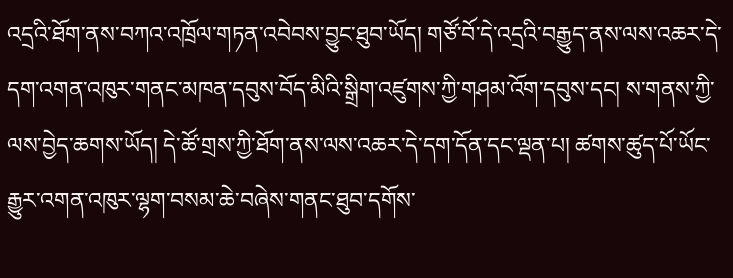འདྲའི་ཐོག་ནས་བཀའ་འཁྲོལ་གཏན་འབེབས་བྱུང་ཐུབ་ཡོད། གཙོ་བོ་དེ་འདྲའི་བརྒྱུད་ནས་ལས་འཆར་དེ་དག་འགན་འཁུར་གནང་མཁན་དབུས་བོད་མིའི་སྒྲིག་འཛུགས་ཀྱི་གཤམ་འོག་དབུས་དང། ས་གནས་ཀྱི་ལས་བྱེད་ཆགས་ཡོད། དེ་ཚོ་གྲས་ཀྱི་ཐོག་ནས་ལས་འཆར་དེ་དག་དོན་དང་ལྡན་པ། ཚགས་ཚུད་པོ་ཡོང་རྒྱུར་འགན་འཁུར་ལྷག་བསམ་ཆེ་བཞེས་གནང་ཐུབ་དགོས་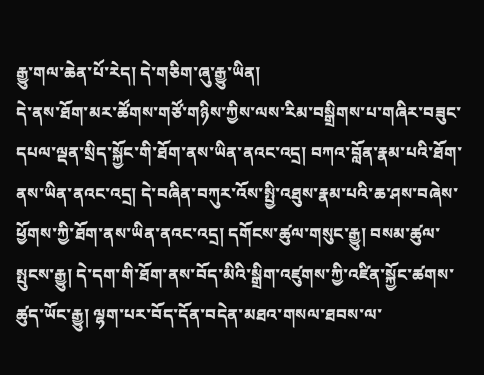རྒྱུ་གལ་ཆེན་པོ་རེད། དེ་གཅིག་ཞུ་རྒྱུ་ཡིན།
དེ་ནས་ཐོག་མར་ཚོགས་གཙོ་གཉིས་ཀྱིས་ལས་རིམ་བསྒྲིགས་པ་གཞིར་བཟུང་དཔལ་ལྡན་སྲིད་སྐྱོང་གི་ཐོག་ནས་ཡིན་ནའང་འདྲ། བཀའ་བློན་རྣམ་པའི་ཐོག་ནས་ཡིན་ནའང་འདྲ། དེ་བཞིན་བཀུར་འོས་སྤྱི་འཐུས་རྣམ་པའི་ཆ་ཤས་བཞེས་ཕྱོགས་ཀྱི་ཐོག་ནས་ཡིན་ནའང་འདྲ། དགོངས་ཚུལ་གསུང་རྒྱུ། བསམ་ཚུལ་སྤུངས་རྒྱུ། དེ་དག་གི་ཐོག་ནས་བོད་མིའི་སྒྲིག་འཛུགས་ཀྱི་འཛིན་སྐྱོང་ཚགས་ཚུད་ཡོང་རྒྱུ། ལྷག་པར་བོད་དོན་བདེན་མཐའ་གསལ་ཐབས་ལ་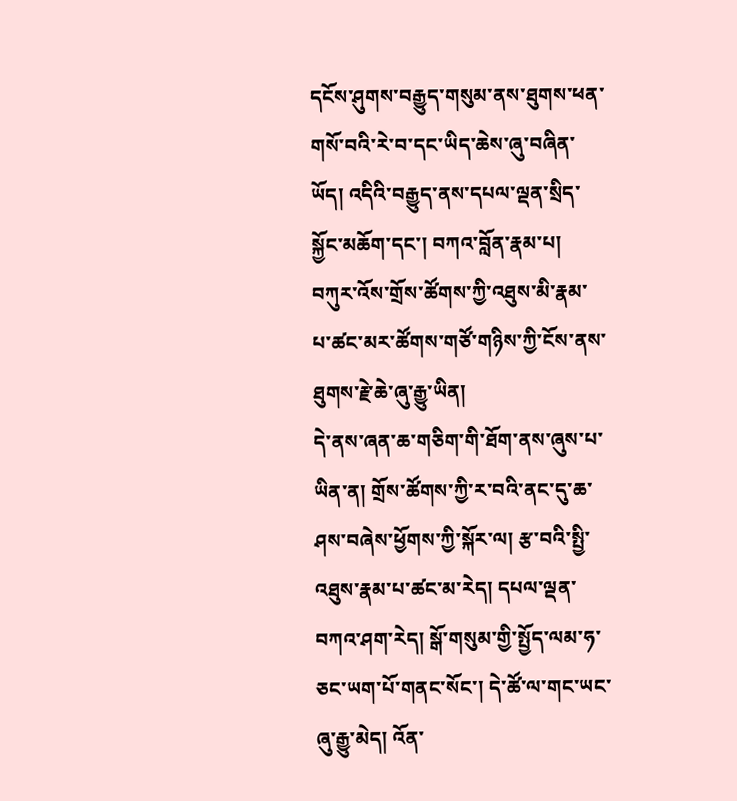དངོས་ཤུགས་བརྒྱུད་གསུམ་ནས་ཐུགས་ཕན་གསོ་བའི་རེ་བ་དང་ཡིད་ཆེས་ཞུ་བཞིན་ཡོད། འདིའི་བརྒྱུད་ནས་དཔལ་ལྡན་སྲིད་སྐྱོང་མཆོག་དང་། བཀའ་བློན་རྣམ་པ། བཀུར་འོས་གྲོས་ཚོགས་ཀྱི་འཐུས་མི་རྣམ་པ་ཚང་མར་ཚོགས་གཙོ་གཉིས་ཀྱི་ངོས་ནས་ཐུགས་རྗེ་ཆེ་ཞུ་རྒྱུ་ཡིན།
དེ་ནས་ཞན་ཆ་གཅིག་གི་ཐོག་ནས་ཞུས་པ་ཡིན་ན། གྲོས་ཚོགས་ཀྱི་ར་བའི་ནང་དུ་ཆ་ཤས་བཞེས་ཕྱོགས་ཀྱི་སྐོར་ལ། རྩ་བའི་སྤྱི་འཐུས་རྣམ་པ་ཚང་མ་རེད། དཔལ་ལྡན་བཀའ་ཤག་རེད། སྒོ་གསུམ་གྱི་སྤྱོད་ལམ་ཧ་ཅང་ཡག་པོ་གནང་སོང་། དེ་ཚོ་ལ་གང་ཡང་ཞུ་རྒྱུ་མེད། འོན་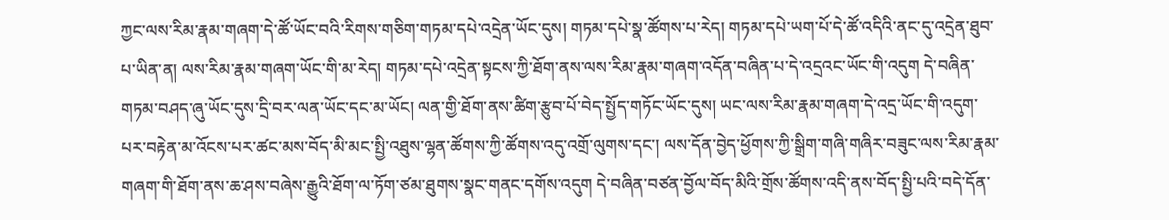ཀྱང་ལས་རིམ་རྣམ་གཞག་དེ་ཚོ་ཡོང་བའི་རིགས་གཅིག་གཏམ་དཔེ་འདྲེན་ཡོང་དུས། གཏམ་དཔེ་སྣ་ཚོགས་པ་རེད། གཏམ་དཔེ་ཡག་པོ་དེ་ཚོ་འདིའི་ནང་དུ་འདྲེན་ཐུབ་པ་ཡིན་ན། ལས་རིམ་རྣམ་གཞག་ཡོང་གི་མ་རེད། གཏམ་དཔེ་འདྲེན་སྟངས་ཀྱི་ཐོག་ནས་ལས་རིམ་རྣམ་གཞག་འདོན་བཞིན་པ་དེ་འདྲའང་ཡོང་གི་འདུག དེ་བཞིན་གཏམ་བཤད་ཞུ་ཡོང་དུས་དྲི་བར་ལན་ཡོང་དང་མ་ཡོང། ལན་གྱི་ཐོག་ནས་ཚིག་རྩུབ་པོ་བེད་སྤྱོད་གཏོང་ཡོང་དུས། ཡང་ལས་རིམ་རྣམ་གཞག་དེ་འདྲ་ཡོང་གི་འདུག་པར་བརྟེན་མ་འོངས་པར་ཚང་མས་བོད་མི་མང་སྤྱི་འཐུས་ལྷན་ཚོགས་ཀྱི་ཚོགས་འདུ་འགྲོ་ལུགས་དང་། ལས་དོན་བྱེད་ཕྱོགས་ཀྱི་སྒྲིག་གཞི་གཞིར་བཟུང་ལས་རིམ་རྣམ་གཞག་གི་ཐོག་ནས་ཆ་ཤས་བཞེས་རྒྱུའི་ཐོག་ལ་ཏོག་ཙམ་ཐུགས་སྣང་གནང་དགོས་འདུག དེ་བཞིན་བཙན་བྱོལ་བོད་མིའི་གྲོས་ཚོགས་འདི་ནས་བོད་སྤྱི་པའི་བདེ་དོན་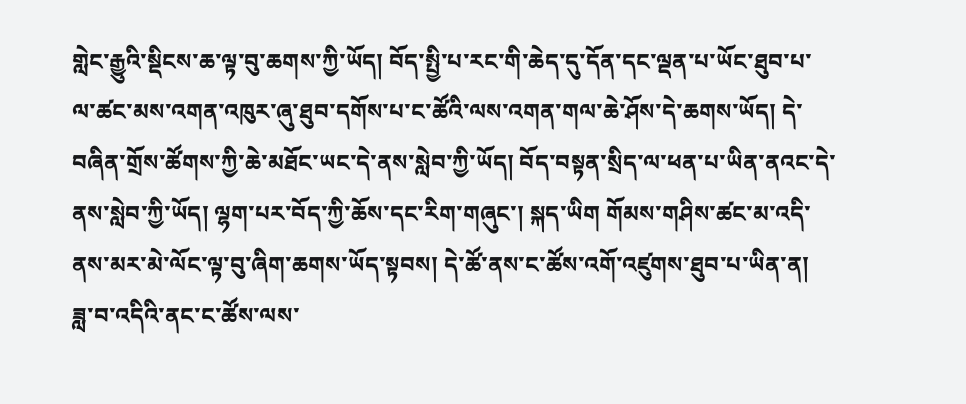གླེང་རྒྱུའི་སྡིངས་ཆ་ལྟ་བུ་ཆགས་ཀྱི་ཡོད། བོད་སྤྱི་པ་རང་གི་ཆེད་དུ་དོན་དང་ལྡན་པ་ཡོང་ཐུབ་པ་ལ་ཚང་མས་འགན་འཁུར་ཞུ་ཐུབ་དགོས་པ་ང་ཚོའི་ལས་འགན་གལ་ཆེ་ཤོས་དེ་ཆགས་ཡོད། དེ་བཞིན་གྲོས་ཚོགས་ཀྱི་ཆེ་མཐོང་ཡང་དེ་ནས་སླེབ་ཀྱི་ཡོད། བོད་བསྟན་སྲིད་ལ་ཕན་པ་ཡིན་ནའང་དེ་ནས་སླེབ་ཀྱི་ཡོད། ལྷག་པར་བོད་ཀྱི་ཆོས་དང་རིག་གཞུང་། སྐད་ཡིག གོམས་གཤིས་ཚང་མ་འདི་ནས་མར་མེ་ལོང་ལྟ་བུ་ཞིག་ཆགས་ཡོད་སྟབས། དེ་ཚོ་ནས་ང་ཚོས་འགོ་འཛུགས་ཐུབ་པ་ཡིན་ན། ཟླ་བ་འདིའི་ནང་ང་ཚོས་ལས་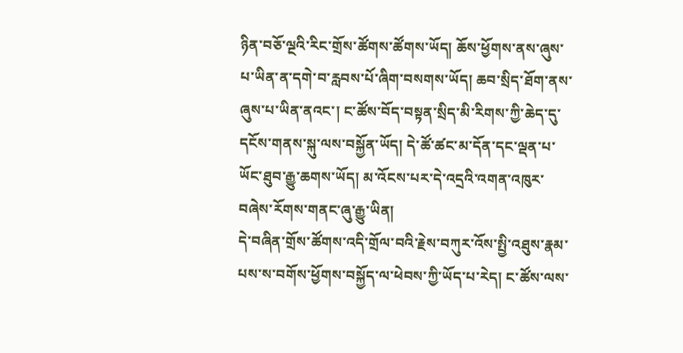ཉིན་བཅོ་ལྔའི་རིང་གྲོས་ཚོགས་ཚོགས་ཡོད། ཆོས་ཕྱོགས་ནས་ཞུས་པ་ཡིན་ན་དགེ་བ་རླབས་པོ་ཞིག་བསགས་ཡོད། ཆབ་སྲིད་ཐོག་ནས་ཞུས་པ་ཡིན་ནའང་། ང་ཚོས་བོད་བསྟན་སྲིད་མི་རིགས་ཀྱི་ཆེད་དུ་དངོས་གནས་སྐུ་ལས་བསྐྱོན་ཡོད། དེ་ཚོ་ཚང་མ་དོན་དང་ལྡན་པ་ཡོང་ཐུབ་རྒྱུ་ཆགས་ཡོད། མ་འོངས་པར་དེ་འདྲའི་འགན་འཁུར་བཞེས་རོགས་གནང་ཞུ་རྒྱུ་ཡིན།
དེ་བཞིན་གྲོས་ཚོགས་འདི་གྲོལ་བའི་རྗེས་བཀུར་འོས་སྤྱི་འཐུས་རྣམ་པས་ས་བགོས་ཕྱོགས་བསྐྱོད་ལ་ཕེབས་ཀྱི་ཡོད་པ་རེད། ང་ཚོས་ལས་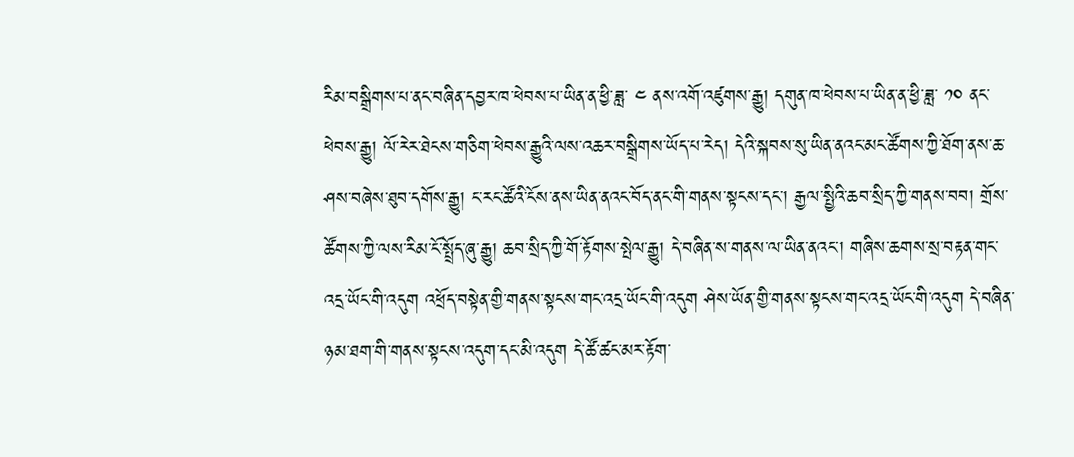རིམ་བསྒྲིགས་པ་ནང་བཞིན་དབྱར་ཁ་ཕེབས་པ་ཡིན་ན་ཕྱི་ཟླ་ ༤ ནས་འགོ་འཛུགས་རྒྱུ། དགུན་ཁ་ཕེབས་པ་ཡིན་ན་ཕྱི་ཟླ་ ༡༠ ནང་ཕེབས་རྒྱུ། ལོ་རེར་ཐེངས་གཅིག་ཕེབས་རྒྱུའི་ལས་འཆར་བསྒྲིགས་ཡོད་པ་རེད། དེའི་སྐབས་སུ་ཡིན་ནའང་མང་ཚོགས་ཀྱི་ཐོག་ནས་ཆ་ཤས་བཞེས་ཐུབ་དགོས་རྒྱུ། ང་རང་ཚོའི་ངོས་ནས་ཡིན་ནའང་བོད་ནང་གི་གནས་སྟངས་དང་། རྒྱལ་སྤྱིའི་ཆབ་སྲིད་ཀྱི་གནས་བབ། གྲོས་ཚོགས་ཀྱི་ལས་རིམ་ངོ་སྤྲོད་ཞུ་རྒྱུ། ཆབ་སྲིད་ཀྱི་གོ་རྟོགས་སྤེལ་རྒྱུ། དེ་བཞིན་ས་གནས་ལ་ཡིན་ནའང་། གཞིས་ཆགས་སྲ་བརྟན་གང་འདྲ་ཡོང་གི་འདུག འཕྲོད་བསྟེན་གྱི་གནས་སྟངས་གང་འདྲ་ཡོང་གི་འདུག ཤེས་ཡོན་གྱི་གནས་སྟངས་གང་འདྲ་ཡོང་གི་འདུག དེ་བཞིན་ཉམ་ཐག་གི་གནས་སྟངས་འདུག་དང་མི་འདུག དེ་ཚོ་ཚང་མར་རྟོག་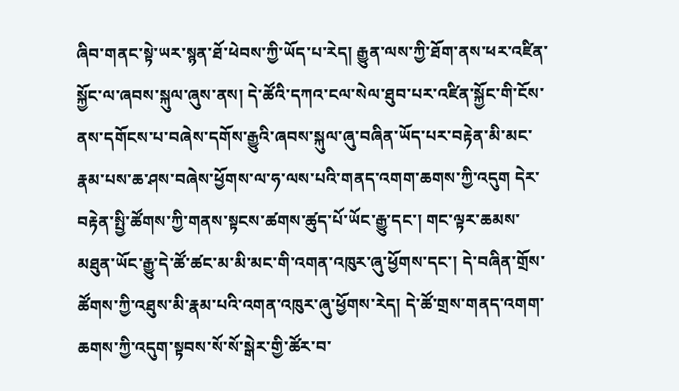ཞིབ་གནང་སྟེ་ཡར་སྙན་ཐོ་ཕེབས་ཀྱི་ཡོད་པ་རེད། རྒྱུན་ལས་ཀྱི་ཐོག་ནས་ཕར་འཛིན་སྐྱོང་ལ་ཞབས་སྐུལ་ཞུས་ནས། དེ་ཚོའི་དཀའ་ངལ་སེལ་ཐུབ་པར་འཛིན་སྐྱོང་གི་ངོས་ནས་དགོངས་པ་བཞེས་དགོས་རྒྱུའི་ཞབས་སྐུལ་ཞུ་བཞིན་ཡོད་པར་བརྟེན་མི་མང་རྣམ་པས་ཆ་ཤས་བཞེས་ཕྱོགས་ལ་ཧ་ལས་པའི་གནད་འགག་ཆགས་ཀྱི་འདུག དེར་བརྟེན་སྤྱི་ཚོགས་ཀྱི་གནས་སྟངས་ཚགས་ཚུད་པོ་ཡོང་རྒྱུ་དང་། གང་ལྟར་ཆམས་མཐུན་ཡོང་རྒྱུ་དེ་ཚོ་ཚང་མ་མི་མང་གི་འགན་འཁུར་ཞུ་ཕྱོགས་དང་། དེ་བཞིན་གྲོས་ཚོགས་ཀྱི་འཐུས་མི་རྣམ་པའི་འགན་འཁུར་ཞུ་ཕྱོགས་རེད། དེ་ཚོ་གྲས་གནད་འགག་ཆགས་ཀྱི་འདུག་སྟབས་སོ་སོ་སྒེར་གྱི་ཚོར་བ་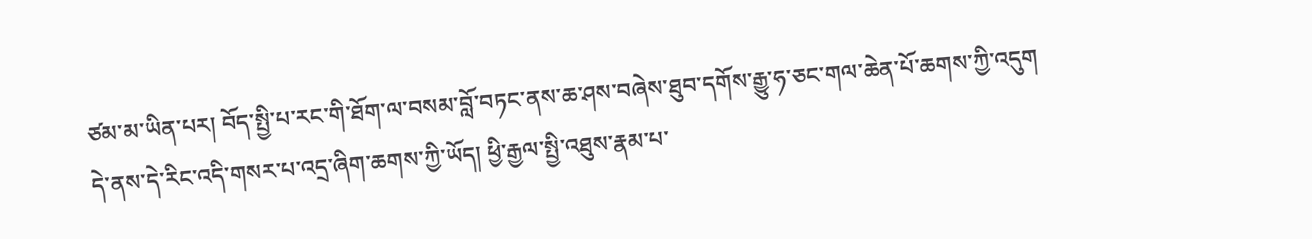ཙམ་མ་ཡིན་པར། བོད་སྤྱི་པ་རང་གི་ཐོག་ལ་བསམ་བློ་བཏང་ནས་ཆ་ཤས་བཞེས་ཐུབ་དགོས་རྒྱུ་ཧ་ཅང་གལ་ཆེན་པོ་ཆགས་ཀྱི་འདུག
དེ་ནས་དེ་རིང་འདི་གསར་པ་འདྲ་ཞིག་ཆགས་ཀྱི་ཡོད། ཕྱི་རྒྱལ་སྤྱི་འཐུས་རྣམ་པ་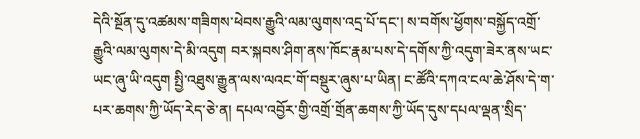དེའི་སྔོན་དུ་འཚམས་གཟིགས་ཕེབས་རྒྱུའི་ལམ་ལུགས་འདྲ་པོ་དང་། ས་བགོས་ཕྱོགས་བསྐྱོད་འགྲོ་རྒྱུའི་ལམ་ལུགས་དེ་མི་འདུག བར་སྐབས་ཤིག་ནས་ཁོང་རྣམ་པས་དེ་དགོས་ཀྱི་འདུག་ཟེར་ནས་ཡང་ཡང་ཞུ་ཡི་འདུག སྤྱི་འཐུས་རྒྱུན་ལས་ལའང་གོ་བསྡུར་ཞུས་པ་ཡིན། ང་ཚོའི་དཀའ་ངལ་ཆེ་ཤོས་དེ་ག་པར་ཆགས་ཀྱི་ཡོད་རེད་ཅེ་ན། དཔལ་འབྱོར་གྱི་འགྲོ་གྲོན་ཆགས་ཀྱི་ཡོད་དུས་དཔལ་ལྡན་སྲིད་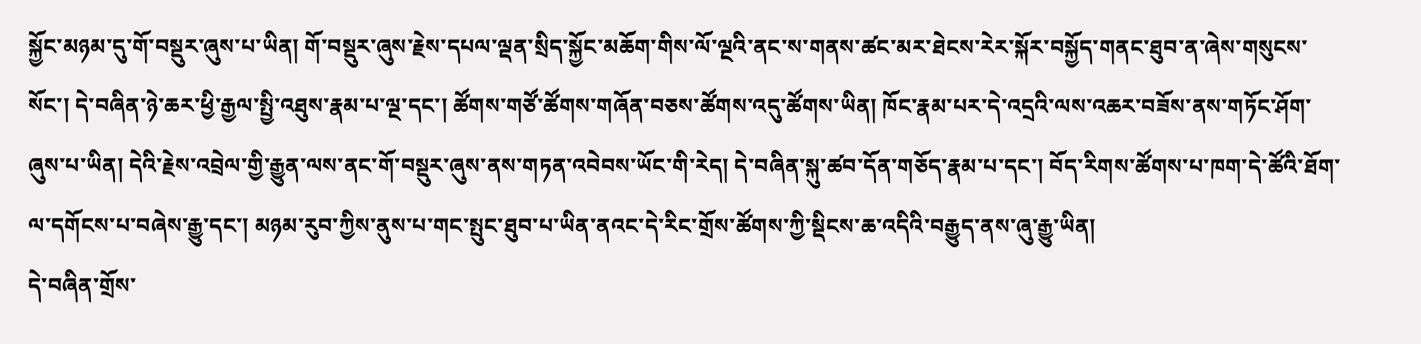སྐྱོང་མཉམ་དུ་གོ་བསྡུར་ཞུས་པ་ཡིན། གོ་བསྡུར་ཞུས་རྗེས་དཔལ་ལྡན་སྲིད་སྐྱོང་མཆོག་གིས་ལོ་ལྔའི་ནང་ས་གནས་ཚང་མར་ཐེངས་རེར་སྐོར་བསྐྱོད་གནང་ཐུབ་ན་ཞེས་གསུངས་སོང་། དེ་བཞིན་ཉེ་ཆར་ཕྱི་རྒྱལ་སྤྱི་འཐུས་རྣམ་པ་ལྔ་དང་། ཚོགས་གཙོ་ཚོགས་གཞོན་བཅས་ཚོགས་འདུ་ཚོགས་ཡིན། ཁོང་རྣམ་པར་དེ་འདྲའི་ལས་འཆར་བཟོས་ནས་གཏོང་ཤོག་ཞུས་པ་ཡིན། དེའི་རྗེས་འབྲེལ་གྱི་རྒྱུན་ལས་ནང་གོ་བསྡུར་ཞུས་ནས་གཏན་འབེབས་ཡོང་གི་རེད། དེ་བཞིན་སྐུ་ཚབ་དོན་གཅོད་རྣམ་པ་དང་། བོད་རིགས་ཚོགས་པ་ཁག་དེ་ཚོའི་ཐོག་ལ་དགོངས་པ་བཞེས་རྒྱུ་དང་། མཉམ་རུབ་ཀྱིས་ནུས་པ་གང་སྤུང་ཐུབ་པ་ཡིན་ནའང་དེ་རིང་གྲོས་ཚོགས་ཀྱི་སྡིངས་ཆ་འདིའི་བརྒྱུད་ནས་ཞུ་རྒྱུ་ཡིན།
དེ་བཞིན་གྲོས་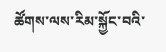ཚོགས་ལས་རིམ་སྐྱོང་བའི་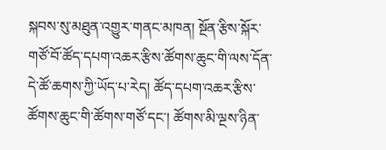སྐབས་སུ་མཐུན་འགྱུར་གནང་མཁན། སྔོན་རྩིས་སྐོར་གཙོ་བོ་ཚོད་དཔག་འཆར་རྩིས་ཚོགས་ཆུང་གི་ལས་དོན་དེ་ཚོ་ཆགས་ཀྱི་ཡོད་པ་རེད། ཚོད་དཔག་འཆར་རྩིས་ཚོགས་ཆུང་གི་ཚོགས་གཙོ་དང་། ཚོགས་མི་ལྔས་ཉིན་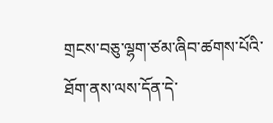གྲངས་བཅུ་ལྷག་ཙམ་ཞིབ་ཚགས་པོའི་ཐོག་ནས་ལས་དོན་དེ་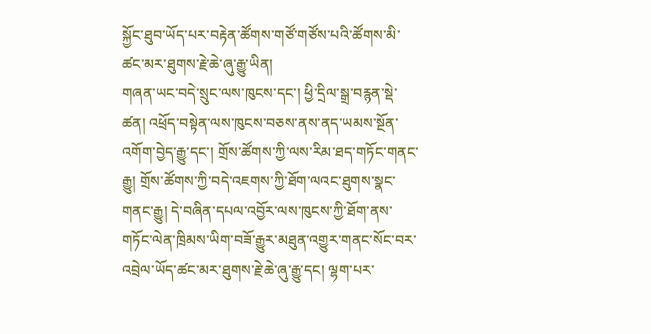སྐྱོང་ཐུབ་ཡོད་པར་བརྟེན་ཚོགས་གཙོ་གཙོས་པའི་ཚོགས་མི་ཚང་མར་ཐུགས་རྗེ་ཆེ་ཞུ་རྒྱུ་ཡིན།
གཞན་ཡང་བདེ་སྲུང་ལས་ཁུངས་དང་། ཕྱི་དྲིལ་སྒྲ་བརྙན་སྡེ་ཚན། འཕྲོད་བསྟེན་ལས་ཁུངས་བཅས་ནས་ནད་ཡམས་སྔོན་འགོག་བྱེད་རྒྱུ་དང་། གྲོས་ཚོགས་ཀྱི་ལས་རིམ་ཐད་གཏོང་གནང་རྒྱུ། གྲོས་ཚོགས་ཀྱི་བདེ་འཇགས་ཀྱི་ཐོག་ལའང་ཐུགས་སྣང་གནང་རྒྱུ། དེ་བཞིན་དཔལ་འབྱོར་ལས་ཁུངས་ཀྱི་ཐོག་ནས་གཏོང་ལེན་ཁྲིམས་ཡིག་བཟོ་རྒྱུར་མཐུན་འགྱུར་གནང་སོང་བར་འབྲེལ་ཡོད་ཚང་མར་ཐུགས་རྗེ་ཆེ་ཞུ་རྒྱུ་དང། ལྷག་པར་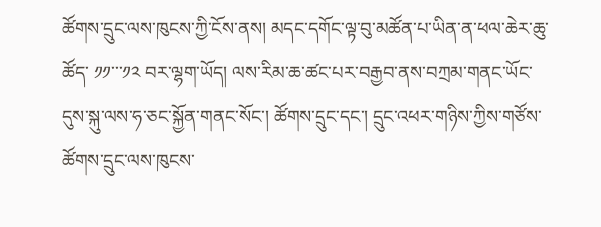ཚོགས་དྲུང་ལས་ཁུངས་ཀྱི་ངོས་ནས། མདང་དགོང་ལྟ་བུ་མཚོན་པ་ཡིན་ན་ཕལ་ཆེར་ཆུ་ཚོད་ ༡༡་་་༡༢ བར་ལྷག་ཡོད། ལས་རིམ་ཆ་ཚང་པར་བརྒྱབ་ནས་བཀྲམ་གནང་ཡོང་དུས་སྐུ་ལས་ཧ་ཅང་སྐྱོན་གནང་སོང་། ཚོགས་དྲུང་དང་། དྲུང་འཕར་གཉིས་ཀྱིས་གཙོས་ཚོགས་དྲུང་ལས་ཁུངས་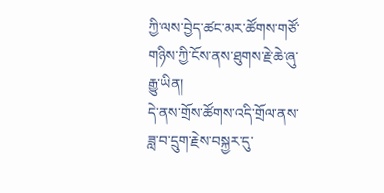ཀྱི་ལས་བྱེད་ཚང་མར་ཚོགས་གཙོ་གཉིས་ཀྱི་ངོས་ནས་ཐུགས་རྗེ་ཆེ་ཞུ་རྒྱུ་ཡིན།
དེ་ནས་གྲོས་ཚོགས་འདི་གྲོལ་ནས་ཟླ་བ་དྲུག་རྗེས་བསྐྱར་དུ་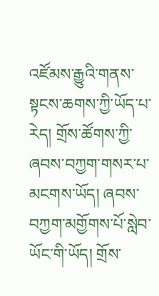འཛོམས་རྒྱུའི་གནས་སྟངས་ཆགས་ཀྱི་ཡོད་པ་རེད། གྲོས་ཚོགས་ཀྱི་ཞབས་བཀྱག་གསར་པ་མངགས་ཡོད། ཞབས་བཀྱག་མགྱོགས་པོ་སླེབ་ཡོང་གི་ཡོད། གྲོས་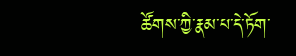ཚོགས་ཀྱི་རྣམ་པ་དེ་ཏོག་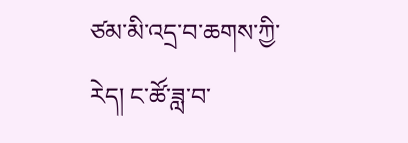ཙམ་མི་འདྲ་བ་ཆགས་ཀྱི་རེད། ང་ཚོ་ཟླ་བ་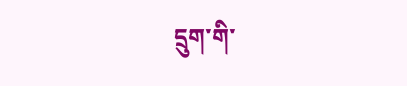དྲུག་གི་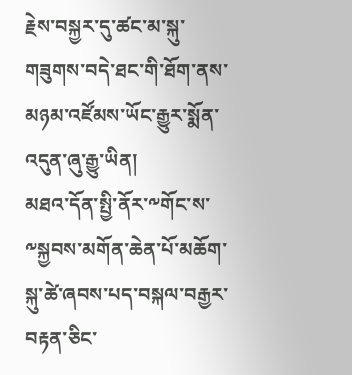རྗེས་བསྐྱར་དུ་ཚང་མ་སྐུ་གཟུགས་བདེ་ཐང་གི་ཐོག་ནས་མཉམ་འཛོམས་ཡོང་རྒྱུར་སྨོན་འདུན་ཞུ་རྒྱུ་ཡིན།
མཐའ་དོན་སྤྱི་ནོར་༸གོང་ས་༸སྐྱབས་མགོན་ཆེན་པོ་མཆོག་སྐུ་ཚེ་ཞབས་པད་བསྐལ་བརྒྱར་བརྟན་ཅིང་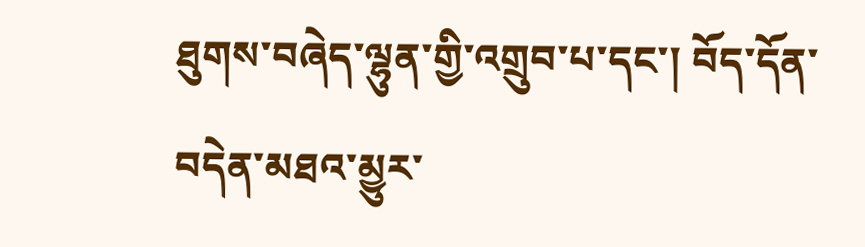ཐུགས་བཞེད་ལྷུན་གྱི་འགྲུབ་པ་དང་། བོད་དོན་བདེན་མཐའ་མྱུར་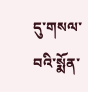དུ་གསལ་བའི་སྨོན་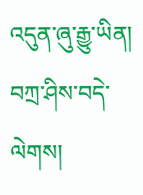འདུན་ཞུ་རྒྱུ་ཡིན། བཀྲ་ཤིས་བདེ་ལེགས།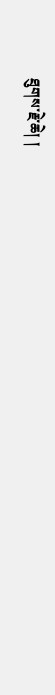ཐུགས་རྗེ་ཆེ། །